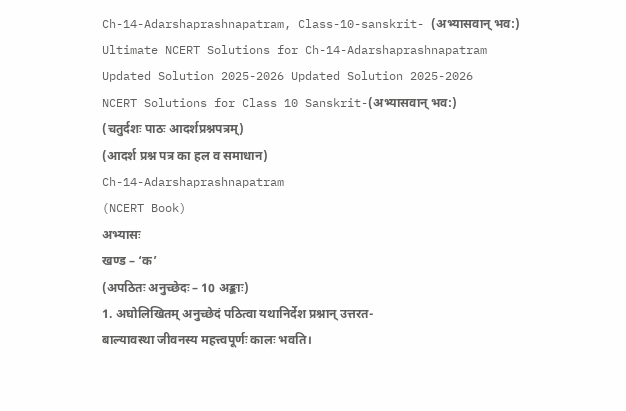Ch-14-Adarshaprashnapatram, Class-10-sanskrit- (अभ्यासवान् भव:)
Ultimate NCERT Solutions for Ch-14-Adarshaprashnapatram
Updated Solution 2025-2026 Updated Solution 2025-2026
NCERT Solutions for Class 10 Sanskrit-(अभ्यासवान् भव:)
(चतुर्दशः पाठः आदर्शप्रश्नपत्रम्)
(आदर्श प्रश्न पत्र का हल व समाधान)
Ch-14-Adarshaprashnapatram
(NCERT Book)
अभ्यासः
खण्ड – ‘क’
(अपठितः अनुच्छेदः – 10 अङ्काः)
1. अघोलिखितम् अनुच्छेदं पठित्वा यथानिर्देश प्रश्नान् उत्तरत-
बाल्यावस्था जीवनस्य महत्त्वपूर्णः कालः भवति।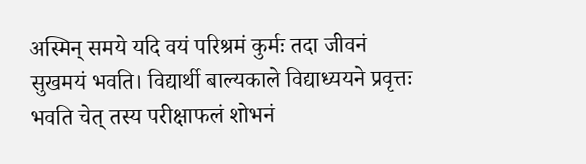अस्मिन् समये यदि वयं परिश्रमं कुर्मः तदा जीवनं सुखमयं भवति। विद्यार्थी बाल्यकाले विद्याध्ययने प्रवृत्तः भवति चेत् तस्य परीक्षाफलं शोभनं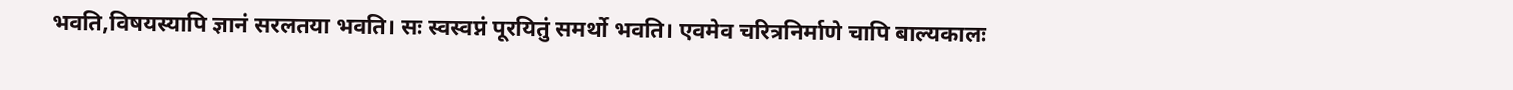भवति,विषयस्यापि ज्ञानं सरलतया भवति। सः स्वस्वप्नं पूरयितुं समर्थो भवति। एवमेव चरित्रनिर्माणे चापि बाल्यकालः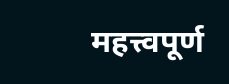महत्त्वपूर्ण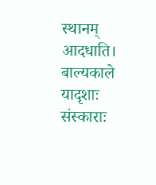स्थानम् आदधाति। बाल्यकाले यादृशाः संस्काराः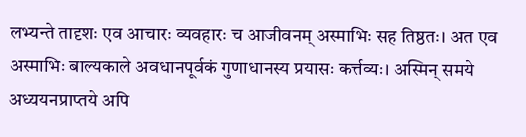लभ्यन्ते तादृशः एव आचारः व्यवहारः च आजीवनम् अस्माभिः सह तिष्ठतः। अत एव अस्माभिः बाल्यकाले अवधानपूर्वकं गुणाधानस्य प्रयासः कर्त्तव्यः। अस्मिन् समये अध्ययनप्राप्तये अपि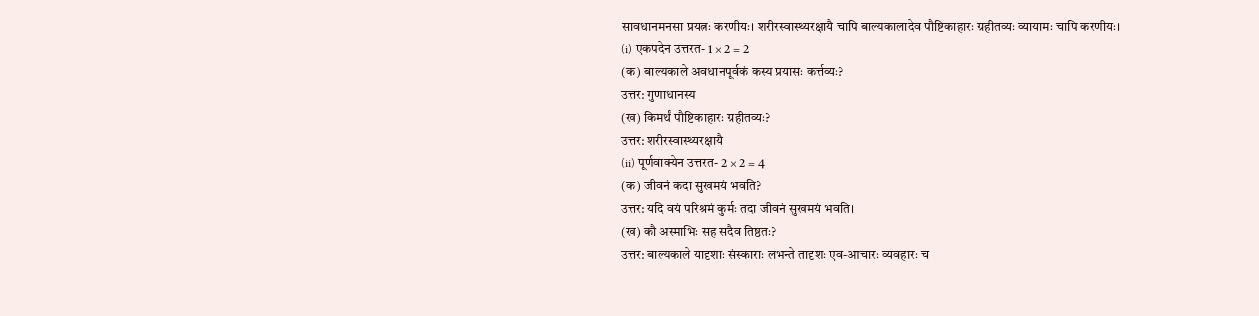सावधानमनसा प्रयत्नः करणीयः। शरीरस्वास्थ्यरक्षायै चापि बाल्यकालादेव पौष्टिकाहारः ग्रहीतव्यः व्यायामः चापि करणीयः।
(i) एकपदेन उत्तरत- 1 × 2 = 2
(क) बाल्यकाले अवधानपूर्वकं कस्य प्रयासः कर्त्तव्यः?
उत्तर: गुणाधानस्य
(ख) किमर्थं पौष्टिकाहारः ग्रहीतव्यः?
उत्तर: शरीरस्वास्थ्यरक्षायै
(ii) पूर्णवाक्येन उत्तरत- 2 × 2 = 4
(क) जीवनं कदा सुखमयं भवति?
उत्तर: यदि वयं परिश्रमं कुर्मः तदा जीवनं सुखमयं भवति।
(ख) कौ अस्माभिः सह सदैव तिष्ठतः?
उत्तर: बाल्यकाले यादृशाः संस्काराः लभन्ते तादृशः एव-आचारः व्यवहारः च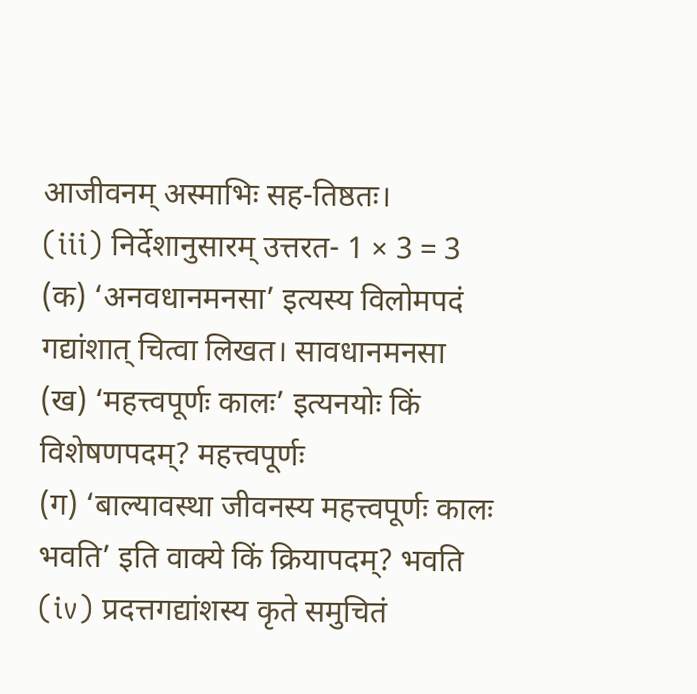आजीवनम् अस्माभिः सह-तिष्ठतः।
(iii) निर्देशानुसारम् उत्तरत- 1 × 3 = 3
(क) ‘अनवधानमनसा’ इत्यस्य विलोमपदं गद्यांशात् चित्वा लिखत। सावधानमनसा
(ख) ‘महत्त्वपूर्णः कालः’ इत्यनयोः किं विशेषणपदम्? महत्त्वपूर्णः
(ग) ‘बाल्यावस्था जीवनस्य महत्त्वपूर्णः कालः भवति’ इति वाक्ये किं क्रियापदम्? भवति
(iv) प्रदत्तगद्यांशस्य कृते समुचितं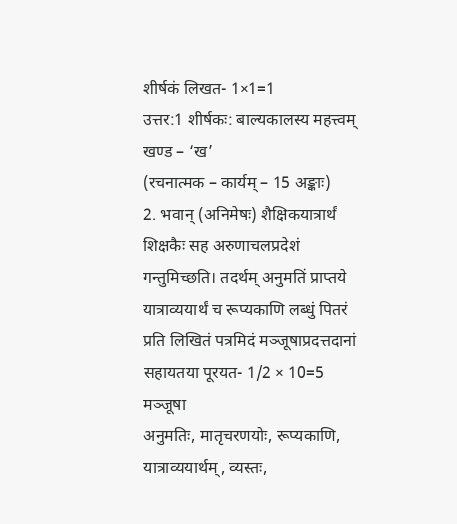शीर्षकं लिखत- 1×1=1
उत्तर:1 शीर्षकः: बाल्यकालस्य महत्त्वम्
खण्ड – ‘ख’
(रचनात्मक – कार्यम् – 15 अङ्काः)
2. भवान् (अनिमेषः) शैक्षिकयात्रार्थं शिक्षकैः सह अरुणाचलप्रदेशं गन्तुमिच्छति। तदर्थम् अनुमतिं प्राप्तये यात्राव्ययार्थं च रूप्यकाणि लब्धुं पितरं प्रति लिखितं पत्रमिदं मञ्जूषाप्रदत्तदानां सहायतया पूरयत- 1/2 × 10=5
मञ्जूषा
अनुमतिः, मातृचरणयोः, रूप्यकाणि, यात्राव्ययार्थम्, व्यस्तः,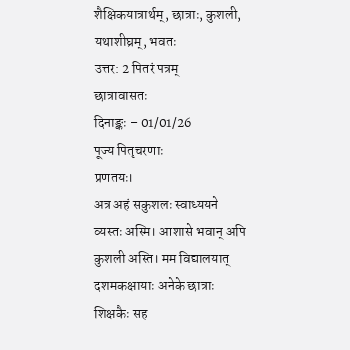शैक्षिकयात्रार्थम्, छात्राः, कुशली, यथाशीघ्रम्, भवतः
उत्तर: 2 पितरं पत्रम्
छात्रावासतः
दिनाङ्कः – 01/01/26
पूज्य पितृचरणाः
प्रणतयः।
अत्र अहं सकुशलः स्वाध्ययने व्यस्तः अस्मि। आशासे भवान् अपि कुशली अस्ति। मम विद्यालयात् दशमकक्षायाः अनेके छात्राः शिक्षकैः सह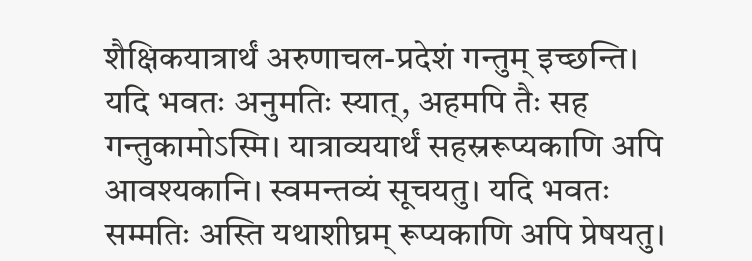शैक्षिकयात्रार्थं अरुणाचल-प्रदेशं गन्तुम् इच्छन्ति। यदि भवतः अनुमतिः स्यात्, अहमपि तैः सह गन्तुकामोऽस्मि। यात्राव्ययार्थं सहस्ररूप्यकाणि अपि आवश्यकानि। स्वमन्तव्यं सूचयतु। यदि भवतः सम्मतिः अस्ति यथाशीघ्रम् रूप्यकाणि अपि प्रेषयतु।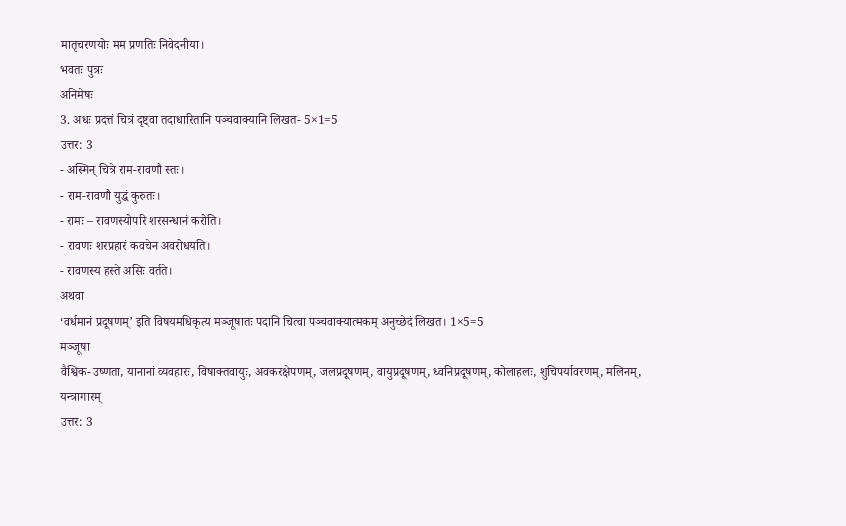मातृचरणयोः मम प्रणतिः निवेदनीया।
भवतः पुत्रः
अनिमेषः
3. अधः प्रदत्तं चित्रं दृष्ट्वा तदाधारितानि पञ्चवाक्यानि लिखत- 5×1=5
उत्तर: 3
- अस्मिन् चित्रे राम-रावणौ स्तः।
- राम-रावणौ युद्धं कुरुतः।
- रामः – रावणस्योपरि शरसन्धानं करोति।
- रावणः शरप्रहारं कवचेन अवरोधयति।
- रावणस्य हस्ते असिः वर्तते।
अथवा
‘वर्धमानं प्रदूषणम्’ इति विषयमधिकृत्य मञ्जूषातः पदानि चित्वा पञ्चवाक्यात्मकम् अनुच्छेदं लिखत। 1×5=5
मञ्जूषा
वैश्विक- उष्णता, यानानां व्यवहारः, विषाक्तवायुः, अवकरक्षेपणम्, जलप्रदूषणम्, वायुप्रदूषणम्, ध्वनिप्रदूषणम्, कोलाहलः, शुचिपर्यावरणम्, मलिनम्, यन्त्रागारम्
उत्तर: 3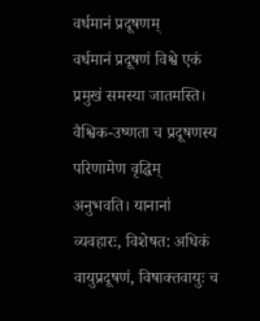वर्धमानं प्रदूषणम्
वर्धमानं प्रदूषणं विश्वे एकं प्रमुखं समस्या जातमस्ति। वैश्विक-उष्णता च प्रदूषणस्य परिणामेण वृद्धिम् अनुभवति। यानानां व्यवहारः, विशेषत: अधिकं वायुप्रदूषणं, विषाक्तवायुः च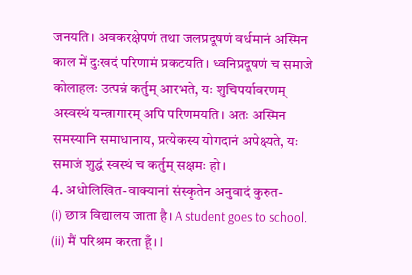जनयति। अवकरक्षेपणं तथा जलप्रदूषणं वर्धमानं अस्मिन काल में दुःखदं परिणामं प्रकटयति। ध्वनिप्रदूषणं च समाजे कोलाहलः उत्पन्नं कर्तुम् आरभते, यः शुचिपर्यावरणम् अस्वस्थं यन्त्रागारम् अपि परिणमयति। अतः अस्मिन समस्यानि समाधानाय, प्रत्येकस्य योगदानं अपेक्ष्यते, यः समाजं शुद्धं स्वस्थं च कर्तुम् सक्षमः हो।
4. अधोलिखित-वाक्यानां संस्कृतेन अनुवादं कुरुत-
(i) छात्र विद्यालय जाता है। A student goes to school.
(ii) मैं परिश्रम करता हूँ। I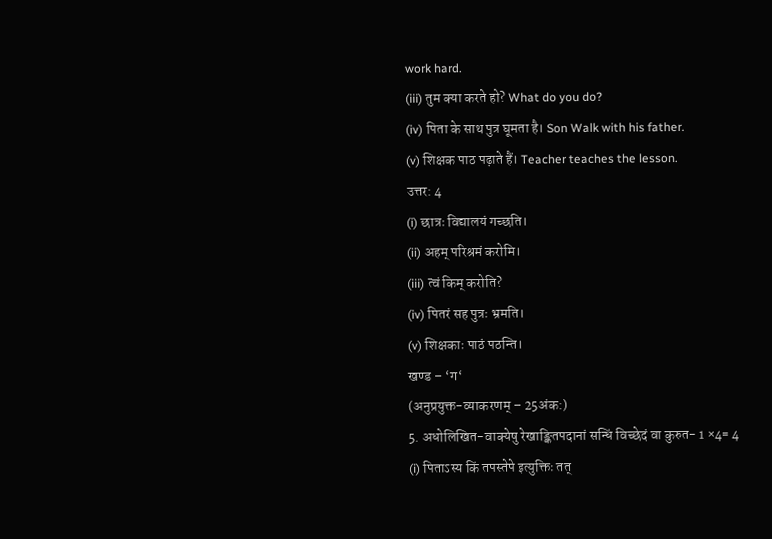work hard.
(iii) तुम क्या करते हो? What do you do?
(iv) पिता के साथ पुत्र घूमता है। Son Walk with his father.
(v) शिक्षक पाठ पढ़ाते हैं। Teacher teaches the lesson.
उत्तर: 4
(i) छात्रः विद्यालयं गच्छति।
(ii) अहम् परिश्रमं करोमि।
(iii) त्वं किम् करोति?
(iv) पितरं सह पुत्रः भ्रमति।
(v) शिक्षकाः पाठं पठन्ति।
खण्ड – ‘ग‘
(अनुप्रयुक्त-व्याकरणम् – 25अंक:)
5. अधोलिखित-वाक्येषु रेखाङ्कितपदानां सन्धिं विच्छेदं वा कुरुत- 1 ×4= 4
(i) पिताऽस्य किं तपस्तेपे इत्युक्तिः तत्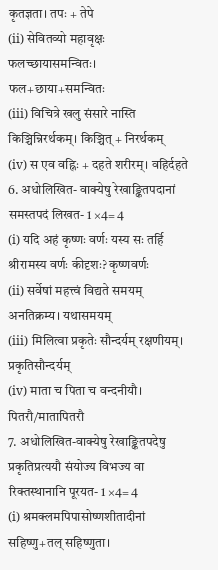कृतज्ञता। तपः + तेपे
(ii) सेवितव्यो महावृक्षः फलच्छायासमन्वितः। फल+छाया+समन्वितः
(iii) विचित्रे खलु संसारे नास्ति किञ्चिन्निरर्थकम्। किञ्चित् + निरर्थकम्
(iv) स एव वह्निः + दहते शरीरम्। वहिर्दहते
6. अधोलिखित- वाक्येषु रेखाङ्कितपदानां समस्तपदं लिखत- 1 ×4= 4
(i) यदि अहं कृष्णः वर्णः यस्य सः तर्हि श्रीरामस्य वर्णः कीदृशः? कृष्णवर्णः
(ii) सर्वेषां महत्त्वं विद्यते समयम् अनतिक्रम्य। यथासमयम्
(iii) मिलित्वा प्रकृतेः सौन्दर्यम् रक्षणीयम्। प्रकृतिसौन्दर्यम्
(iv) माता च पिता च वन्दनीयौ। पितरौ/मातापितरौ
7. अधोलिखित-वाक्येषु रेखाङ्कितपदेषु प्रकृतिप्रत्ययौ संयोज्य विभज्य वा रिक्तस्थानानि पूरयत- 1 ×4= 4
(i) श्रमक्लमपिपासोष्णशीतादीनां सहिष्णु+तल् सहिष्णुता।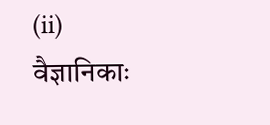(ii) वैज्ञानिकाः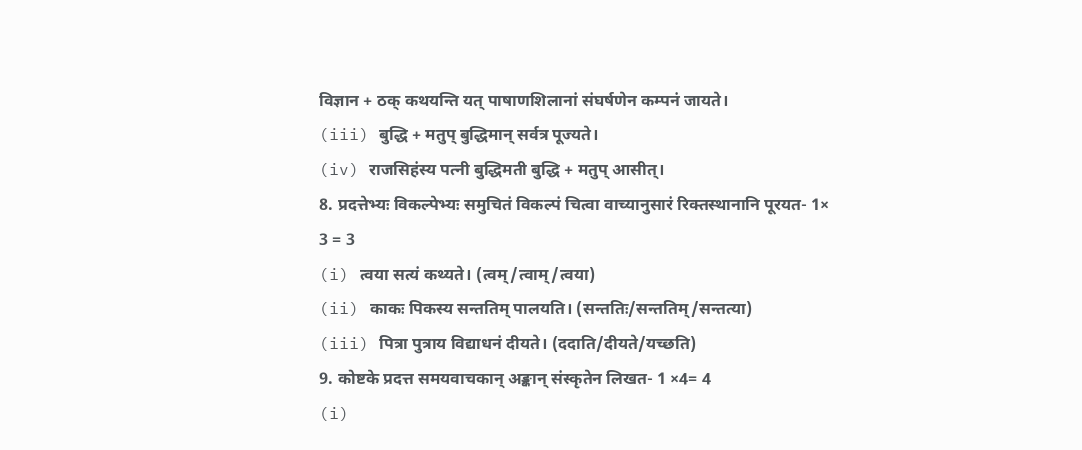विज्ञान + ठक् कथयन्ति यत् पाषाणशिलानां संघर्षणेन कम्पनं जायते।
(iii) बुद्धि + मतुप् बुद्धिमान् सर्वत्र पूज्यते।
(iv) राजसिहंस्य पत्नी बुद्धिमती बुद्धि + मतुप् आसीत्।
8. प्रदत्तेभ्यः विकल्पेभ्यः समुचितं विकल्पं चित्वा वाच्यानुसारं रिक्तस्थानानि पूरयत- 1× 3 = 3
(i) त्वया सत्यं कथ्यते। (त्वम्/त्वाम्/त्वया)
(ii) काकः पिकस्य सन्ततिम् पालयति। (सन्ततिः/सन्ततिम्/सन्तत्या)
(iii) पित्रा पुत्राय विद्याधनं दीयते। (ददाति/दीयते/यच्छति)
9. कोष्टके प्रदत्त समयवाचकान् अङ्कान् संस्कृतेन लिखत- 1 ×4= 4
(i)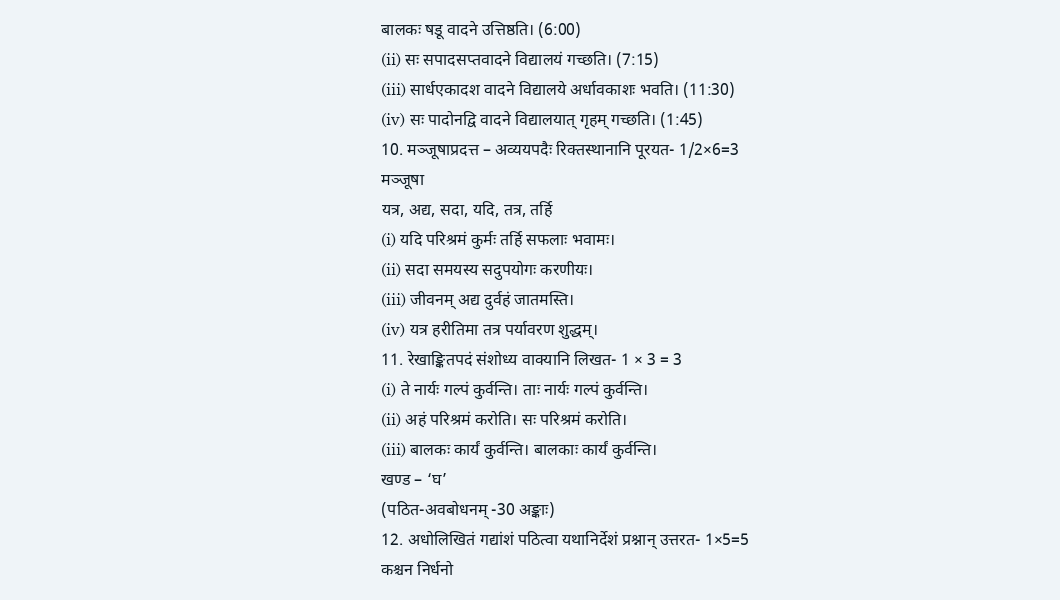बालकः षडू वादने उत्तिष्ठति। (6:00)
(ii) सः सपादसप्तवादने विद्यालयं गच्छति। (7:15)
(iii) सार्धएकादश वादने विद्यालये अर्धावकाशः भवति। (11:30)
(iv) सः पादोनद्वि वादने विद्यालयात् गृहम् गच्छति। (1:45)
10. मञ्जूषाप्रदत्त – अव्ययपदैः रिक्तस्थानानि पूरयत- 1/2×6=3
मञ्जूषा
यत्र, अद्य, सदा, यदि, तत्र, तर्हि
(i) यदि परिश्रमं कुर्मः तर्हि सफलाः भवामः।
(ii) सदा समयस्य सदुपयोगः करणीयः।
(iii) जीवनम् अद्य दुर्वहं जातमस्ति।
(iv) यत्र हरीतिमा तत्र पर्यावरण शुद्धम्।
11. रेखाङ्कितपदं संशोध्य वाक्यानि लिखत- 1 × 3 = 3
(i) ते नार्यः गल्पं कुर्वन्ति। ताः नार्यः गल्पं कुर्वन्ति।
(ii) अहं परिश्रमं करोति। सः परिश्रमं करोति।
(iii) बालकः कार्यं कुर्वन्ति। बालकाः कार्यं कुर्वन्ति।
खण्ड – ‘घ’
(पठित-अवबोधनम् -30 अङ्काः)
12. अधोलिखितं गद्यांशं पठित्वा यथानिर्देशं प्रश्नान् उत्तरत- 1×5=5
कश्चन निर्धनो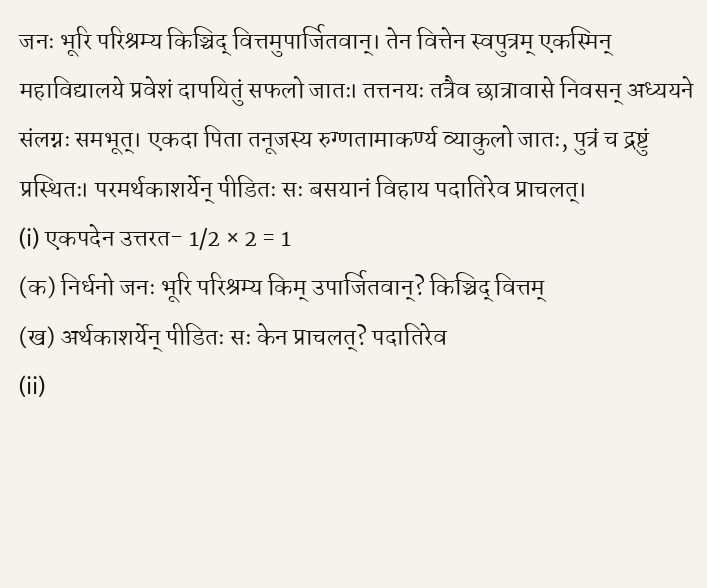जनः भूरि परिश्रम्य किञ्चिद् वित्तमुपार्जितवान्। तेन वित्तेन स्वपुत्रम् एकस्मिन् महाविद्यालये प्रवेशं दापयितुं सफलो जातः। तत्तनयः तत्रैव छात्रावासे निवसन् अध्ययने संलग्नः समभूत्। एकदा पिता तनूजस्य रुग्णतामाकर्ण्य व्याकुलो जातः, पुत्रं च द्रष्टुं प्रस्थितः। परमर्थकाशर्येन् पीडितः सः बसयानं विहाय पदातिरेव प्राचलत्।
(i) एकपदेन उत्तरत- 1/2 × 2 = 1
(क) निर्धनो जनः भूरि परिश्रम्य किम् उपार्जितवान्? किञ्चिद् वित्तम्
(ख) अर्थकाशर्येन् पीडितः सः केन प्राचलत्? पदातिरेव
(ii)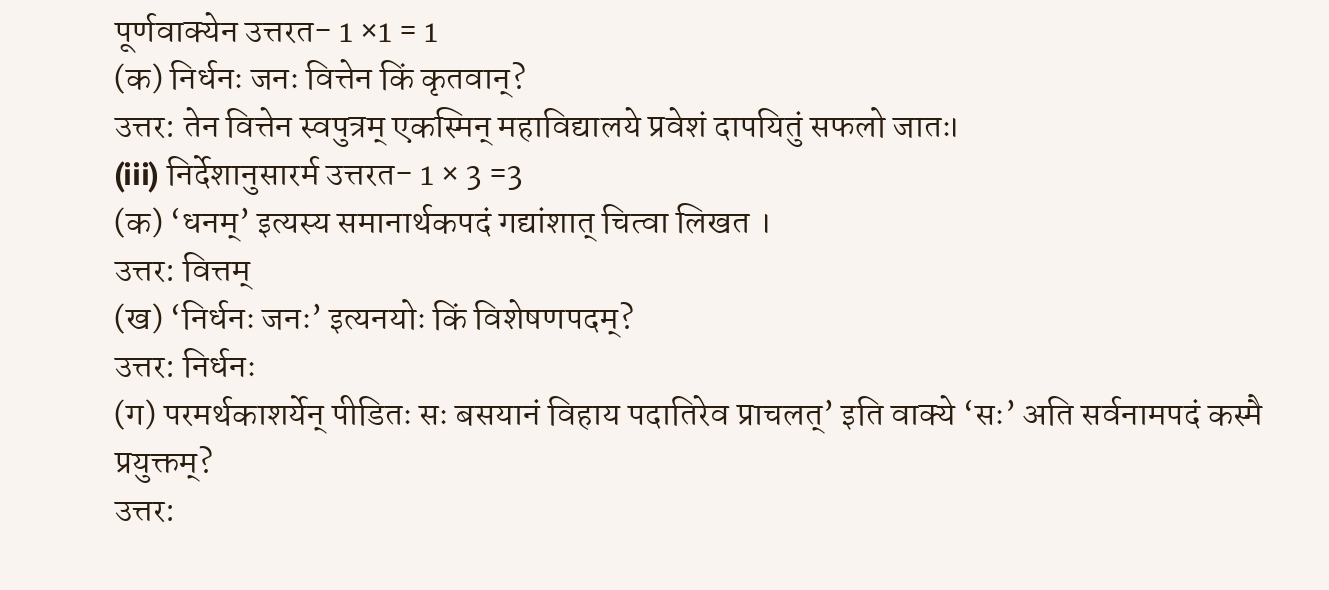पूर्णवाक्येन उत्तरत- 1 ×1 = 1
(क) निर्धनः जनः वित्तेन किं कृतवान्?
उत्तर: तेन वित्तेन स्वपुत्रम् एकस्मिन् महाविद्यालये प्रवेशं दापयितुं सफलो जातः।
(iii) निर्देशानुसारर्म उत्तरत- 1 × 3 =3
(क) ‘धनम्’ इत्यस्य समानार्थकपदं गद्यांशात् चित्वा लिखत ।
उत्तर: वित्तम्
(ख) ‘निर्धनः जनः’ इत्यनयोः किं विशेषणपदम्?
उत्तर: निर्धनः
(ग) परमर्थकाशर्येन् पीडितः सः बसयानं विहाय पदातिरेव प्राचलत्’ इति वाक्ये ‘सः’ अति सर्वनामपदं कस्मै प्रयुक्तम्?
उत्तर: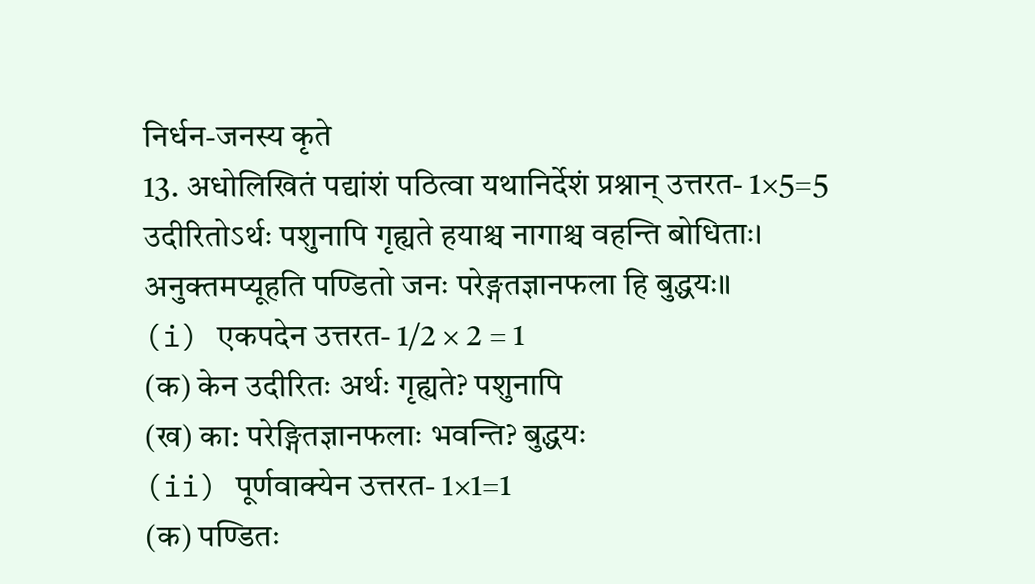निर्धन-जनस्य कृते
13. अधोलिखितं पद्यांशं पठित्वा यथानिर्देशं प्रश्नान् उत्तरत- 1×5=5
उदीरितोऽर्थः पशुनापि गृह्यते हयाश्च नागाश्च वहन्ति बोधिताः।
अनुक्तमप्यूहति पण्डितो जनः परेङ्गतज्ञानफला हि बुद्धयः॥
(i) एकपदेन उत्तरत- 1/2 × 2 = 1
(क) केन उदीरितः अर्थः गृह्यते? पशुनापि
(ख) का: परेङ्गितज्ञानफलाः भवन्ति? बुद्धयः
(ii) पूर्णवाक्येन उत्तरत- 1×1=1
(क) पण्डितः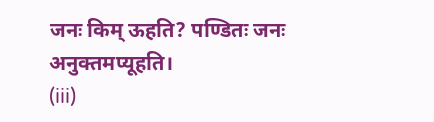जनः किम् ऊहति? पण्डितः जनः अनुक्तमप्यूहति।
(iii)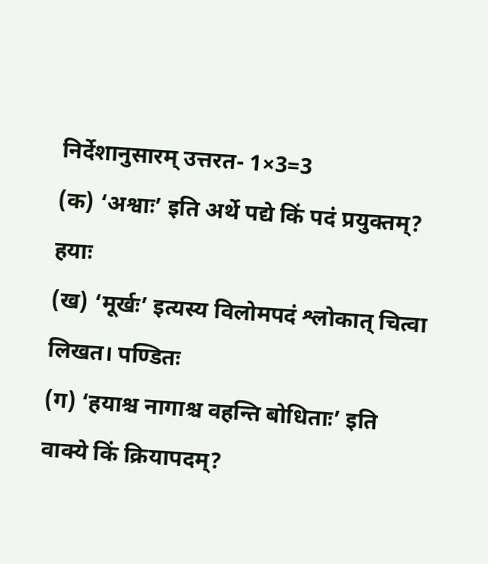निर्देशानुसारम् उत्तरत- 1×3=3
(क) ‘अश्वाः’ इति अर्थे पद्ये किं पदं प्रयुक्तम्? हयाः
(ख) ‘मूर्खः’ इत्यस्य विलोमपदं श्लोकात् चित्वा लिखत। पण्डितः
(ग) ‘हयाश्च नागाश्च वहन्ति बोधिताः’ इति वाक्ये किं क्रियापदम्?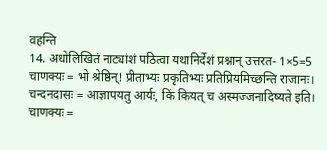वहन्ति
14. अधोलिखितं नाट्यांशं पठित्वा यथानिर्देशं प्रश्नान् उत्तरत- 1×5=5
चाणक्यः = भो श्रेष्ठिन्! प्रीताभ्यः प्रकृतिभ्यः प्रतिप्रियमिच्छन्ति राजानः।
चन्दनदासः = आज्ञापयतु आर्यः, किं कियत् च अस्मज्जनादिष्यते इति।
चाणक्यः =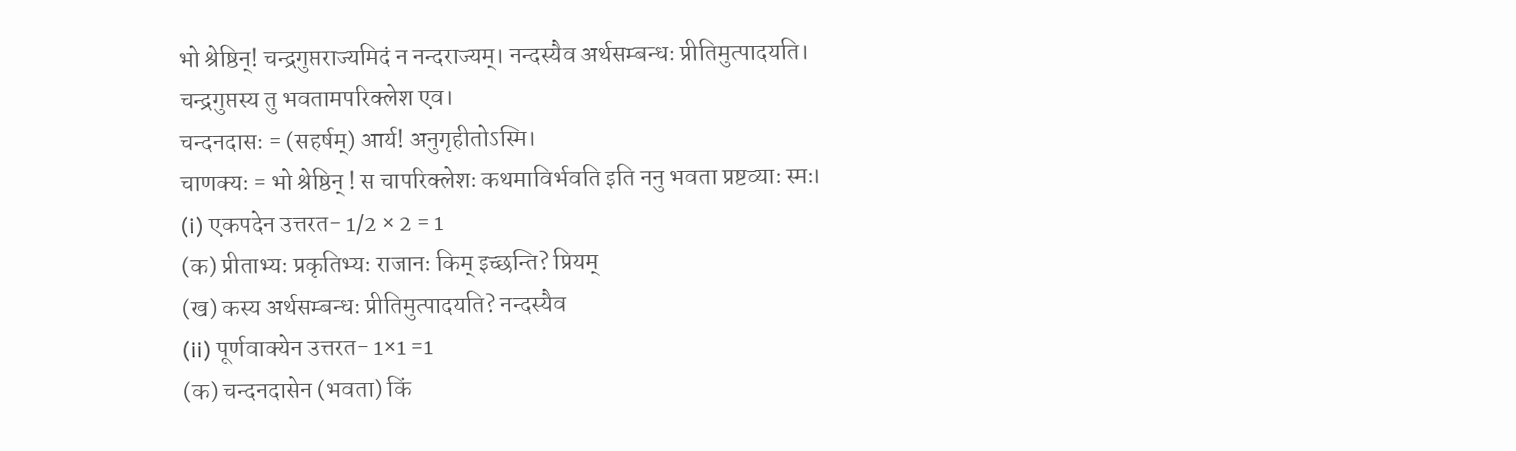भो श्रेष्ठिन्! चन्द्रगुप्तराज्यमिदं न नन्दराज्यम्। नन्दस्यैव अर्थसम्बन्धः प्रीतिमुत्पादयति।
चन्द्रगुप्तस्य तु भवतामपरिक्लेश एव।
चन्दनदासः = (सहर्षम्) आर्य! अनुगृहीतोऽस्मि।
चाणक्यः = भो श्रेष्ठिन् ! स चापरिक्लेशः कथमाविर्भवति इति ननु भवता प्रष्टव्याः स्मः।
(i) एकपदेन उत्तरत- 1/2 × 2 = 1
(क) प्रीताभ्यः प्रकृतिभ्यः राजानः किम् इच्छन्ति? प्रियम्
(ख) कस्य अर्थसम्बन्धः प्रीतिमुत्पादयति? नन्दस्यैव
(ii) पूर्णवाक्येन उत्तरत- 1×1 =1
(क) चन्दनदासेन (भवता) किं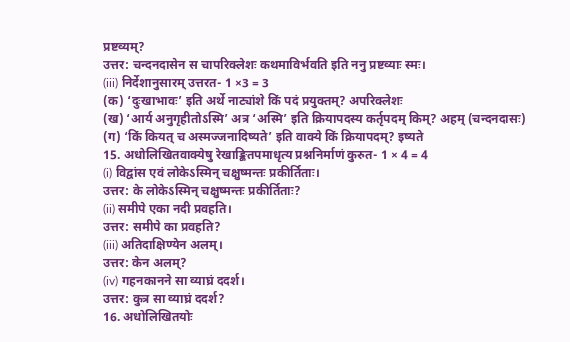प्रष्टव्यम्?
उत्तर: चन्दनदासेन स चापरिक्लेशः कथमाविर्भवति इति ननु प्रष्टव्याः स्मः।
(iii) निर्देशानुसारम् उत्तरत- 1 ×3 = 3
(क) ‘दुःखाभावः’ इति अर्थे नाट्यांशे किं पदं प्रयुक्तम्? अपरिक्लेशः
(ख) ‘आर्य अनुगृहीतोऽस्मि’ अत्र ‘अस्मि’ इति क्रियापदस्य कर्तृपदम् किम्? अहम् (चन्दनदासः)
(ग) ‘किं कियत् च अस्मज्जनादिष्यते’ इति वाक्ये किं क्रियापदम्? इष्यते
15. अधोलिखितवाक्येषु रेखाङ्कितपमाधृत्य प्रश्ननिर्माणं कुरुत- 1 × 4 = 4
(i) विद्वांस एवं लोकेऽस्मिन् चक्षुष्मन्तः प्रकीर्तिताः।
उत्तर: के लोकेऽस्मिन् चक्षुष्मन्तः प्रकीर्तिताः?
(ii) समीपे एका नदी प्रवहति।
उत्तर: समीपे का प्रवहति?
(iii) अतिदाक्षिण्येन अलम्।
उत्तर: केन अलम्?
(iv) गहनकानने सा व्याघ्रं ददर्श।
उत्तर: कुत्र सा व्याघ्रं ददर्श?
16. अधोलिखितयोः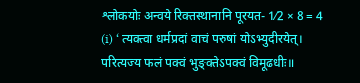श्लोकयोः अन्वये रिक्तस्थानानि पूरयत- 1⁄2 × 8 = 4
(i) ‘ त्यक्त्वा धर्मप्रदां वाचं परुषां योऽभ्युदीरयेत्।
परित्यज्य फलं पक्वं भुङ्क्तेऽपक्वं विमूढधीः॥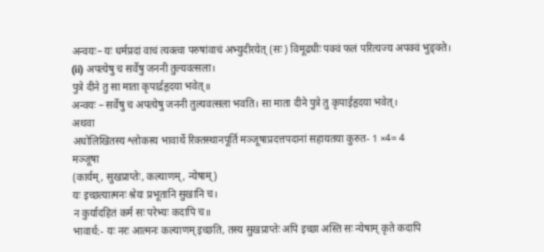अन्वयः– यः धर्मप्रदां वाचं त्यक्त्वा परुषांवाचं अभ्युदीरयेत् (सः) विमूढधीः पक्वं फलं परित्यज्य अपक्वं भुङ्क्ते।
(ii) अपत्येषु च सर्वेषु जननी तुल्यवत्सला।
पुत्रे दीने तु सा माता कृपार्द्रहृदया भवेत्॥
अन्वयः – सर्वेषु च अपत्येषु जननी तुल्यवत्सला भवति। सा माता दीने पुत्रे तु कृपाईहृदया भवेत्।
अथवा
अधोलिखितस्य श्लोकस्य भावार्थे रिक्तस्थानपूर्ति मञ्जूषाप्रदत्तपदानां सहायतया कुरुत- 1 ×4= 4
मञ्जूषा
(कार्यम्, सुखप्राप्तेः, कल्याणम्, न्येषाम्)
यः इच्छत्यात्मनः श्रेयः प्रभूतानि सुखानि च।
न कुर्यादहितं कर्म सः परेभ्यः कदापि च॥
भावार्थ:- यः नरः आत्मनः कल्याणम् इच्छति, तस्य सुखप्राप्तेः अपि इच्छा अस्ति सः न्येषाम् कृते कदापि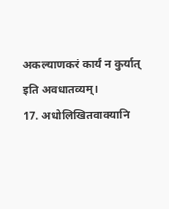अकल्याणकरं कार्यं न कुर्यात् इति अवधातव्यम्।
17. अधोलिखितवाक्यानि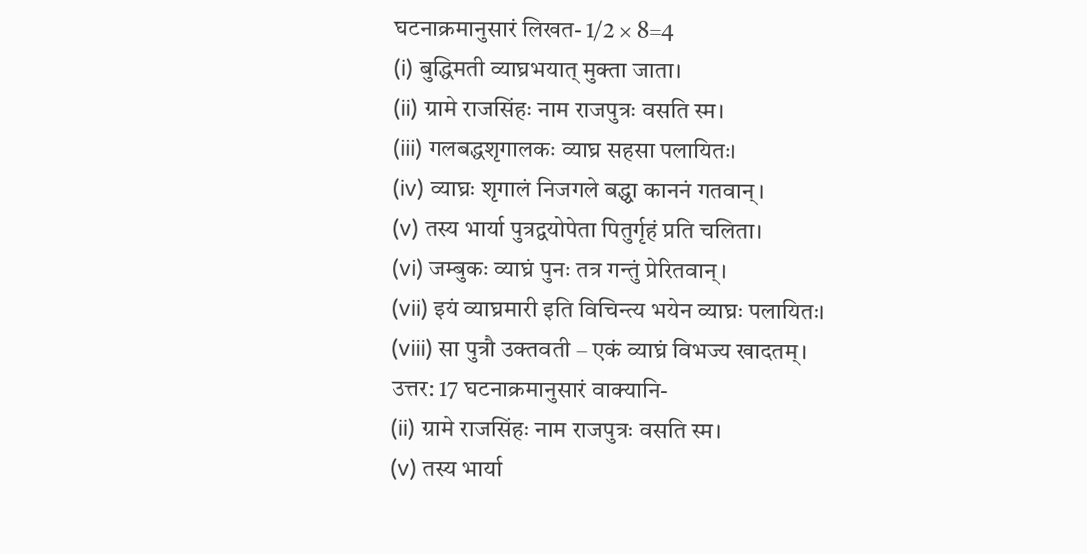घटनाक्रमानुसारं लिखत- 1/2 × 8=4
(i) बुद्धिमती व्याघ्रभयात् मुक्ता जाता।
(ii) ग्रामे राजसिंहः नाम राजपुत्रः वसति स्म।
(iii) गलबद्धशृगालकः व्याघ्र सहसा पलायितः।
(iv) व्याघ्रः शृगालं निजगले बद्ध्वा काननं गतवान्।
(v) तस्य भार्या पुत्रद्वयोपेता पितुर्गृहं प्रति चलिता।
(vi) जम्बुकः व्याघ्रं पुनः तत्र गन्तुं प्रेरितवान्।
(vii) इयं व्याघ्रमारी इति विचिन्त्य भयेन व्याघ्रः पलायितः।
(viii) सा पुत्रौ उक्तवती – एकं व्याघ्रं विभज्य खादतम्।
उत्तर: 17 घटनाक्रमानुसारं वाक्यानि-
(ii) ग्रामे राजसिंहः नाम राजपुत्रः वसति स्म।
(v) तस्य भार्या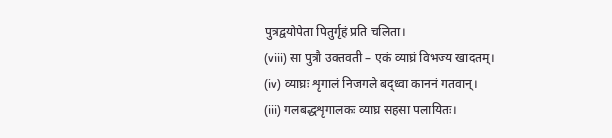पुत्रद्वयोपेता पितुर्गृहं प्रति चलिता।
(viii) सा पुत्रौ उक्तवती – एकं व्याघ्रं विभज्य खादतम्।
(iv) व्याघ्रः शृगालं निजगले बद्ध्वा काननं गतवान्।
(iii) गलबद्धशृगालकः व्याघ्र सहसा पलायितः।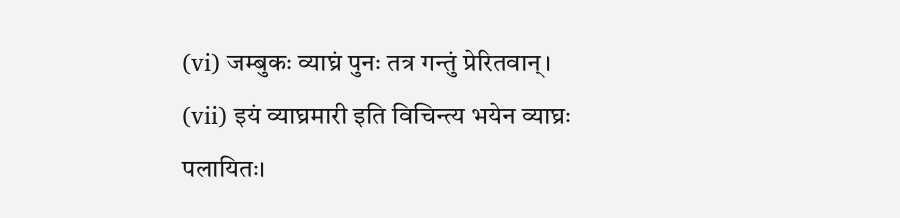(vi) जम्बुकः व्याघ्रं पुनः तत्र गन्तुं प्रेरितवान्।
(vii) इयं व्याघ्रमारी इति विचिन्त्य भयेन व्याघ्रः पलायितः।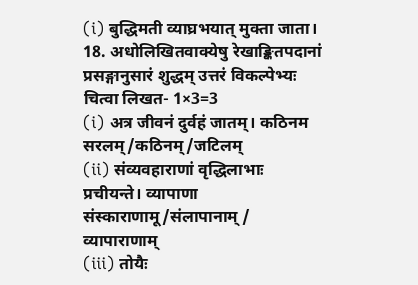(i) बुद्धिमती व्याघ्रभयात् मुक्ता जाता।
18. अधोलिखितवाक्येषु रेखाङ्कितपदानां प्रसङ्गानुसारं शुद्धम् उत्तरं विकल्पेभ्यः चित्वा लिखत- 1×3=3
(i) अत्र जीवनं दुर्वहं जातम्। कठिनम
सरलम्/कठिनम्/जटिलम्
(ii) संव्यवहाराणां वृद्धिलाभाः प्रचीयन्ते। व्यापाणा
संस्काराणामू/संलापानाम् / व्यापाराणाम्
(iii) तोयैः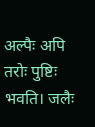अल्पैः अपि तरोः पुष्टिः भवति। जलैः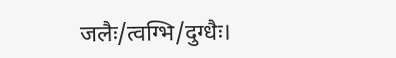जलैः/त्वग्भि/दुग्धैः।